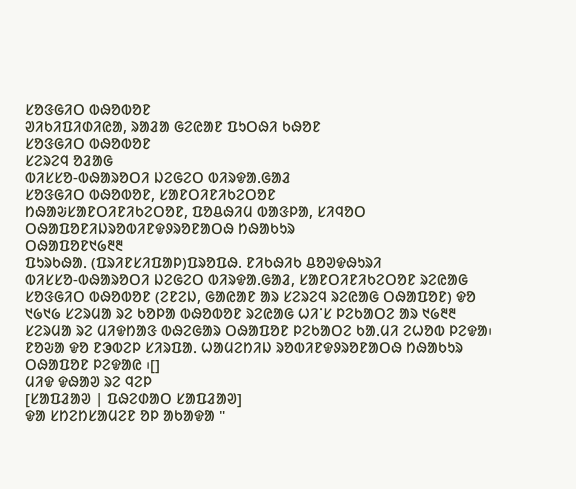ᱥᱚᱝᱜᱤᱛ ᱵᱷᱚᱵᱚᱱ
ᱣᱤᱠᱤᱯᱤᱰᱤᱭᱟ, ᱨᱟᱲᱟ ᱜᱮᱭᱟᱱ ᱯᱩᱛᱷᱤ ᱠᱷᱚᱱ
ᱥᱚᱝᱜᱤᱛ ᱵᱷᱚᱵᱚᱱ
ᱥᱮᱨᱮᱧ ᱚᱲᱟᱜ
ᱵᱤᱥᱥᱚ-ᱵᱷᱟᱨᱚᱛᱤ ᱡᱮᱜᱮᱛ ᱵᱤᱨᱫᱟᱹᱜᱟᱲ
ᱥᱚᱝᱜᱤᱛ ᱵᱷᱚᱵᱚᱱ, ᱥᱟᱱᱛᱤᱱᱤᱠᱮᱛᱚᱱ
ᱴᱷᱟᱶᱥᱟᱱᱛᱤᱱᱤᱠᱮᱛᱚᱱ, ᱯᱚᱪᱷᱤᱢ ᱵᱟᱝᱞᱟ, ᱥᱤᱧᱚᱛ
ᱛᱷᱟᱯᱚᱱᱤᱡᱨᱚᱵᱤᱱᱫᱽᱨᱚᱱᱟᱛᱷ ᱴᱷᱟᱠᱩᱨ
ᱛᱷᱟᱯᱚᱱ᱑᱙᱓᱓
ᱯᱩᱨᱠᱷᱟᱹ (ᱯᱨᱤᱱᱥᱤᱯᱟᱞ)ᱯᱨᱚᱯᱷ. ᱱᱤᱠᱷᱤᱠ ᱪᱚᱣᱫᱷᱩᱨᱤ
ᱵᱤᱥᱥᱚ-ᱵᱷᱟᱨᱚᱛᱤ ᱡᱮᱜᱮᱛ ᱵᱤᱨᱫᱟᱹᱜᱟᱲ, ᱥᱟᱱᱛᱤᱱᱤᱠᱮᱛᱚᱱ ᱨᱮᱭᱟᱜ ᱥᱚᱝᱜᱤᱛ ᱵᱷᱚᱵᱚᱱ (ᱮᱱᱮᱡ, ᱜᱟᱭᱟᱱ ᱟᱨ ᱥᱮᱨᱮᱧ ᱨᱮᱭᱟᱜ ᱛᱷᱟᱯᱚᱱ) ᱫᱚ ᱑᱙᱑᱙ ᱥᱮᱨᱢᱟ ᱨᱮ ᱠᱚᱞᱟ ᱵᱷᱚᱵᱚᱱ ᱨᱮᱭᱟᱜ ᱦᱤᱸᱥ ᱞᱮᱠᱟᱛᱮ ᱟᱨ ᱑᱙᱓᱓ ᱥᱮᱨᱢᱟ ᱨᱮ ᱢᱤᱫᱴᱟᱝ ᱵᱷᱮᱜᱟᱨ ᱛᱷᱟᱯᱚᱱ ᱞᱮᱠᱟᱛᱮ ᱠᱟᱹᱢᱤ ᱮᱦᱚᱵ ᱞᱮᱫᱟ᱾ ᱱᱚᱶᱟ ᱫᱚ ᱱᱳᱵᱮᱞ ᱥᱤᱨᱯᱟᱹ ᱦᱟᱢᱮᱴᱤᱡ ᱨᱚᱵᱤᱱᱫᱽᱨᱚᱱᱟᱛᱷ ᱴᱷᱟᱠᱩᱨ ᱛᱷᱟᱯᱚᱱ ᱞᱮᱫᱟᱭ ᱾[]
ᱢᱤᱫ ᱫᱷᱟᱣ ᱨᱮ ᱧᱮᱞ
[ᱥᱟᱯᱲᱟᱣ | ᱯᱷᱮᱰᱟᱛ ᱥᱟᱯᱲᱟᱣ]
ᱫᱟ ᱥᱴᱮᱴᱥᱟᱢᱮᱱ ᱚᱞ ᱟᱠᱟᱫᱟ "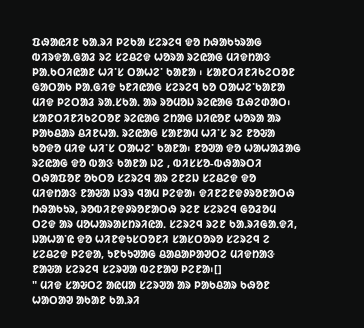ᱯᱷᱟᱭᱤᱱ ᱠᱟᱹᱨᱤ ᱞᱮᱠᱟ ᱥᱮᱨᱮᱧ ᱫᱚ ᱴᱷᱟᱠᱩᱨᱟᱜ ᱵᱤᱨᱫᱟᱹᱜᱟᱲ ᱨᱮ ᱥᱮᱪᱮᱫ ᱦᱚᱨᱟ ᱨᱮᱭᱟᱜ ᱢᱤᱫᱴᱟᱝ ᱞᱟᱹᱠᱛᱤᱭᱟᱱ ᱦᱤᱸᱥ ᱛᱟᱦᱮᱸ ᱠᱟᱱᱟ ᱾ ᱥᱟᱱᱛᱤᱱᱤᱠᱮᱛᱚᱱ ᱜᱟᱛᱟᱠ ᱞᱟᱹᱜᱤᱫ ᱩᱱᱤᱭᱟᱜ ᱥᱮᱨᱮᱧ ᱠᱚ ᱛᱟᱦᱮᱸᱠᱟᱱᱟ ᱢᱤᱫ ᱞᱮᱛᱟᱲ ᱨᱟᱹᱥᱠᱟᱹ ᱟᱨ ᱨᱚᱢᱚᱡ ᱨᱮᱭᱟᱜ ᱯᱷᱮᱰᱟᱛ᱾ ᱥᱟᱱᱛᱤᱱᱤᱠᱮᱛᱚᱱ ᱨᱮᱭᱟᱜ ᱮᱴᱟᱜ ᱡᱤᱭᱚᱱ ᱦᱚᱨᱟ ᱟᱨ ᱞᱟᱠᱪᱟᱨ ᱪᱤᱱᱦᱟᱹ ᱨᱮᱭᱟᱜ ᱥᱟᱱᱟᱢ ᱦᱤᱸᱥ ᱨᱮ ᱱᱚᱶᱟ ᱠᱚᱫᱚ ᱢᱤᱫ ᱦᱤᱸᱥ ᱛᱟᱦᱮᱸ ᱠᱟᱱᱟ᱾ ᱱᱚᱣᱟ ᱫᱚ ᱦᱟᱦᱟᱲᱟᱜ ᱨᱮᱭᱟᱜ ᱫᱚ ᱵᱟᱝ ᱠᱟᱱᱟ ᱡᱮ , ᱵᱤᱥᱥᱚ-ᱵᱷᱟᱨᱛᱤ ᱛᱷᱟᱯᱚᱱ ᱚᱠᱛᱚ ᱥᱮᱨᱮᱧ ᱟᱨ ᱮᱱᱮᱡ ᱥᱮᱪᱮᱫ ᱫᱚ ᱢᱤᱫᱴᱟᱝ ᱱᱟᱶᱟ ᱡᱳᱨ ᱧᱟᱢ ᱞᱮᱫᱟ᱾ ᱫᱤᱱᱮᱱᱫᱽᱨᱚᱱᱟᱛᱷ ᱴᱷᱟᱠᱩᱨ, ᱨᱚᱵᱤᱱᱫᱽᱨᱚᱱᱟᱛᱷ ᱨᱮᱱ ᱥᱮᱨᱮᱧ ᱜᱚᱲᱚᱢ ᱛᱮᱫ ᱟᱨ ᱢᱚᱦᱟᱨᱟᱥᱴᱨᱤᱭᱟᱹ ᱥᱮᱨᱮᱧ ᱨᱮᱱ ᱠᱟᱹᱨᱤᱜᱟᱹᱫᱤ, ᱡᱟᱦᱟᱸᱭ ᱫᱚ ᱦᱤᱱᱫᱩᱥᱛᱚᱱᱤ ᱥᱟᱥᱛᱚᱨᱚ ᱥᱮᱨᱮᱧ ᱮ ᱥᱮᱪᱮᱫ ᱞᱮᱫᱟ, ᱩᱱᱠᱩᱣᱟᱜ ᱪᱟᱪᱟᱞᱟᱣᱛᱮ ᱢᱤᱫᱴᱟᱝ ᱱᱟᱶᱟ ᱥᱮᱨᱮᱧ ᱥᱮᱨᱣᱟ ᱵᱮᱱᱟᱣ ᱞᱮᱱᱟ᱾[]
" ᱢᱤᱫ ᱥᱟᱶᱛᱮ ᱟᱭᱢᱟ ᱥᱮᱨᱣᱟ ᱟᱨ ᱞᱟᱠᱪᱟᱨ ᱠᱷᱚᱱ ᱦᱟᱛᱟᱣ ᱟᱠᱟᱱ ᱠᱟᱹᱨᱤ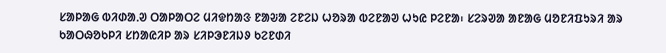ᱥᱟᱞᱟᱜ ᱵᱤᱰᱟᱹᱣ ᱛᱟᱞᱟᱛᱮ ᱢᱤᱫᱴᱟᱝ ᱱᱟᱶᱟ ᱮᱱᱮᱡ ᱦᱚᱨᱟ ᱵᱮᱱᱟᱣ ᱦᱩᱭ ᱞᱮᱱᱟ᱾ ᱥᱮᱨᱣᱟ ᱟᱱᱟᱜ ᱢᱚᱱᱤᱯᱩᱨᱤ ᱟᱨ ᱠᱟᱛᱷᱚᱠᱞᱤ ᱥᱴᱟᱭᱤᱞ ᱟᱨ ᱥᱤᱞᱳᱱᱤᱡᱽ ᱠᱮᱱᱰᱤ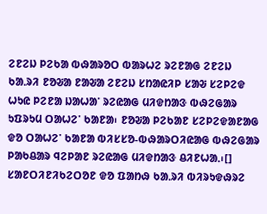ᱮᱱᱮᱡ ᱞᱮᱠᱟ ᱵᱷᱟᱨᱚᱛ ᱵᱟᱨᱦᱮ ᱨᱮᱱᱟᱜ ᱮᱱᱮᱡ ᱠᱟᱹᱨᱤ ᱱᱚᱶᱟ ᱱᱟᱶᱟ ᱮᱱᱮᱡ ᱥᱴᱟᱭᱤᱞ ᱥᱟᱶ ᱥᱮᱞᱮᱫ ᱦᱩᱭ ᱞᱮᱱᱟ ᱡᱟᱦᱟᱸ ᱨᱮᱭᱟᱜ ᱢᱤᱫᱴᱟᱝ ᱵᱷᱮᱜᱟᱨ ᱩᱯᱨᱩᱢ ᱛᱟᱦᱮᱸ ᱠᱟᱱᱟ᱾ ᱱᱚᱶᱟ ᱞᱮᱠᱟᱱ ᱥᱮᱞᱮᱫᱟᱱᱟᱜ ᱫᱚ ᱛᱟᱦᱮᱸ ᱠᱟᱱᱟ ᱵᱤᱥᱥᱚ-ᱵᱷᱟᱨᱛᱤᱭᱟᱜ ᱵᱷᱮᱜᱟᱨ ᱞᱟᱠᱪᱟᱨ ᱧᱮᱞᱟᱱ ᱨᱮᱭᱟᱜ ᱢᱤᱫᱴᱟᱝ ᱪᱤᱱᱦᱟᱹ᱾[]
ᱥᱟᱱᱛᱤᱱᱤᱠᱮᱛᱚᱱ ᱫᱚ ᱯᱟᱴᱷ ᱠᱟᱹᱨᱤ ᱵᱤᱨᱩᱫᱷᱨᱮ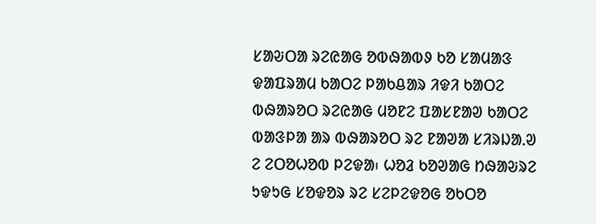ᱥᱟᱶᱛᱟ ᱨᱮᱭᱟᱜ ᱚᱵᱷᱟᱵᱽ ᱠᱚ ᱥᱟᱢᱟᱝ ᱫᱟᱯᱨᱟᱢ ᱠᱟᱛᱮ ᱞᱟᱠᱪᱟᱨ ᱤᱫᱤ ᱠᱟᱛᱮ ᱵᱷᱟᱨᱚᱛ ᱨᱮᱭᱟᱜ ᱢᱚᱱᱮ ᱯᱟᱥᱱᱟᱣ ᱠᱟᱛᱮ ᱵᱟᱝᱞᱟ ᱟᱨ ᱵᱷᱟᱨᱚᱛ ᱨᱮ ᱱᱟᱣᱟ ᱥᱤᱨᱡᱟᱹᱣ ᱮ ᱮᱛᱚᱦᱚᱵ ᱞᱮᱫᱟ᱾ ᱦᱚᱲ ᱠᱚᱣᱟᱜ ᱴᱷᱟᱶᱨᱮ ᱩᱫᱩᱜ ᱥᱚᱫᱚᱨ ᱨᱮ ᱥᱮᱞᱮᱫᱚᱜ ᱚᱠᱛᱚ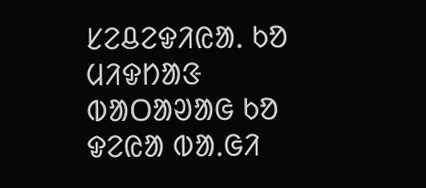ᱥᱮᱪᱮᱫᱤᱭᱟᱹ ᱠᱚ ᱢᱤᱫᱴᱟᱝ ᱵᱟᱛᱟᱣᱟᱜ ᱠᱚ ᱫᱮᱭᱟ ᱵᱟᱹᱜᱤ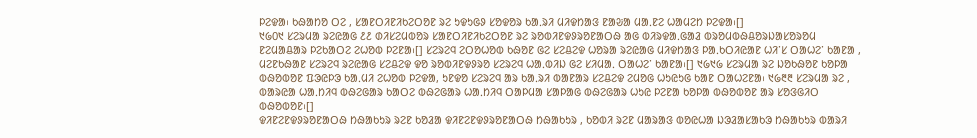ᱞᱮᱫᱟ᱾ ᱠᱷᱟᱴᱚ ᱛᱮ , ᱥᱟᱱᱛᱤᱱᱤᱠᱮᱛᱚᱱ ᱨᱮ ᱩᱫᱩᱜᱽ ᱥᱚᱫᱚᱨ ᱠᱟᱹᱨᱤ ᱢᱤᱫᱴᱟᱝ ᱱᱟᱶᱟ ᱢᱟᱹᱱᱮ ᱦᱟᱢᱮᱴ ᱞᱮᱫᱟ᱾[]
᱑᱙᱐᱑ ᱥᱮᱨᱢᱟ ᱨᱮᱭᱟᱜ ᱒᱒ ᱰᱤᱥᱮᱢᱵᱚᱨ ᱥᱟᱱᱛᱤᱱᱤᱠᱮᱛᱚᱱ ᱨᱮ ᱨᱚᱵᱤᱱᱫᱽᱨᱚᱱᱟᱛᱷ ᱟᱜ ᱵᱤᱨᱫᱟᱹᱜᱟᱲ ᱵᱨᱚᱢᱵᱷᱪᱚᱨᱡᱟᱥᱚᱨᱚᱢ ᱱᱮᱢᱟᱪᱟᱨ ᱞᱮᱠᱟᱛᱮ ᱮᱦᱚᱵ ᱞᱮᱱᱟ᱾[] ᱥᱮᱨᱮᱧ ᱮᱛᱚᱦᱚᱵ ᱠᱷᱚᱱ ᱜᱮ ᱥᱮᱪᱮᱫ ᱦᱚᱨᱟ ᱨᱮᱭᱟᱜ ᱢᱤᱫᱴᱟᱝ ᱞᱟᱹᱠᱛᱤᱭᱟᱱ ᱦᱤᱸᱥ ᱛᱟᱦᱮᱸ ᱠᱟᱱᱟ , ᱢᱮᱱᱠᱷᱟᱱ ᱥᱮᱨᱮᱧ ᱨᱮᱭᱟᱜ ᱥᱮᱪᱮᱫ ᱫᱚ ᱨᱚᱵᱤᱱᱫᱽᱨᱚ ᱥᱮᱨᱮᱧ ᱦᱟᱹᱵᱤᱡ ᱜᱮ ᱥᱤᱢᱟᱹ ᱛᱟᱦᱮᱸ ᱠᱟᱱᱟ᱾[] ᱑᱙᱑᱙ ᱥᱮᱨᱢᱟ ᱨᱮ ᱡᱚᱠᱷᱚᱱ ᱠᱚᱞᱟ ᱵᱷᱚᱵᱚᱱ ᱯᱳᱭᱞᱳ ᱠᱟᱹᱢᱤ ᱮᱦᱚᱵ ᱞᱮᱫᱟ, ᱩᱱᱫᱚ ᱥᱮᱨᱮᱧ ᱟᱨ ᱠᱟᱹᱨᱤ ᱵᱟᱱᱟᱨ ᱥᱮᱪᱮᱫ ᱮᱢᱚᱜ ᱦᱩᱭᱩᱜ ᱠᱟᱱ ᱛᱟᱦᱮᱱᱟ᱾ ᱑᱙᱓᱓ ᱥᱮᱨᱢᱟ ᱨᱮ , ᱵᱟᱨᱭᱟ ᱦᱟᱹᱴᱤᱧ ᱵᱷᱮᱜᱟᱨ ᱠᱟᱛᱮ ᱵᱷᱮᱜᱟᱨ ᱦᱟᱹᱴᱤᱧ ᱛᱟᱞᱢᱟ ᱥᱟᱞᱟᱜ ᱵᱷᱮᱜᱟᱨ ᱦᱩᱭ ᱞᱮᱱᱟ ᱠᱚᱞᱟ ᱵᱷᱚᱵᱚᱱ ᱟᱨ ᱥᱚᱝᱜᱤᱛ ᱵᱷᱚᱵᱚᱱ᱾[]
ᱫᱤᱱᱮᱱᱫᱽᱨᱚᱱᱟᱛᱷ ᱴᱷᱟᱠᱩᱨ ᱨᱮᱱ ᱠᱚᱲᱟ ᱫᱤᱱᱮᱱᱫᱽᱨᱚᱱᱟᱛᱷ ᱴᱷᱟᱠᱩᱨ , ᱠᱚᱵᱤ ᱨᱮᱱ ᱢᱟᱨᱟᱝ ᱵᱚᱭᱦᱟ ᱡᱳᱲᱟᱥᱟᱠᱳ ᱴᱷᱟᱠᱩᱨ ᱵᱟᱨᱤ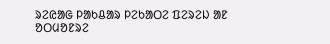ᱨᱮᱭᱟᱜ ᱞᱟᱠᱪᱟᱨ ᱞᱮᱠᱟᱛᱮ ᱯᱮᱨᱮᱡ ᱟᱱ ᱚᱛᱢᱚᱱᱨᱮ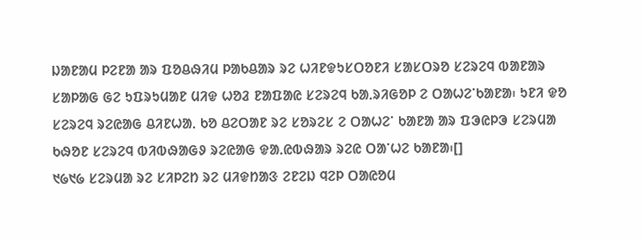ᱡᱟᱱᱟᱢ ᱞᱮᱱᱟ ᱟᱨ ᱯᱚᱪᱷᱤᱢ ᱞᱟᱠᱪᱟᱨ ᱨᱮ ᱦᱤᱱᱫᱩᱥᱛᱚᱱᱤ ᱥᱟᱥᱛᱨᱚ ᱥᱮᱨᱮᱧ ᱵᱟᱱᱟᱨ ᱥᱟᱞᱟᱜ ᱜᱮ ᱩᱯᱨᱩᱢᱟᱱ ᱢᱤᱫ ᱦᱚᱲ ᱱᱟᱯᱟᱭ ᱥᱮᱨᱮᱧ ᱠᱟᱹᱨᱤᱜᱚᱞ ᱮ ᱛᱟᱦᱮᱸᱠᱟᱱᱟ᱾ ᱩᱱᱤ ᱫᱚ ᱥᱮᱨᱮᱧ ᱨᱮᱭᱟᱜ ᱪᱤᱱᱦᱟᱹ ᱠᱚ ᱪᱮᱛᱟᱱ ᱨᱮ ᱥᱚᱨᱮᱥ ᱮ ᱛᱟᱦᱮᱸ ᱠᱟᱱᱟ ᱟᱨ ᱯᱳᱭᱞᱳ ᱥᱮᱨᱢᱟ ᱠᱷᱚᱱ ᱥᱮᱨᱮᱧ ᱵᱤᱵᱷᱟᱜᱽ ᱨᱮᱭᱟᱜ ᱫᱟᱹᱭᱵᱷᱟᱨ ᱨᱮᱭ ᱛᱟᱸᱦᱮ ᱠᱟᱱᱟ᱾[]
᱑᱙᱑᱙ ᱥᱮᱨᱢᱟ ᱨᱮ ᱥᱤᱞᱮᱴ ᱨᱮ ᱢᱤᱫᱴᱟᱝ ᱮᱱᱮᱡ ᱧᱮᱞ ᱛᱟᱭᱚᱢ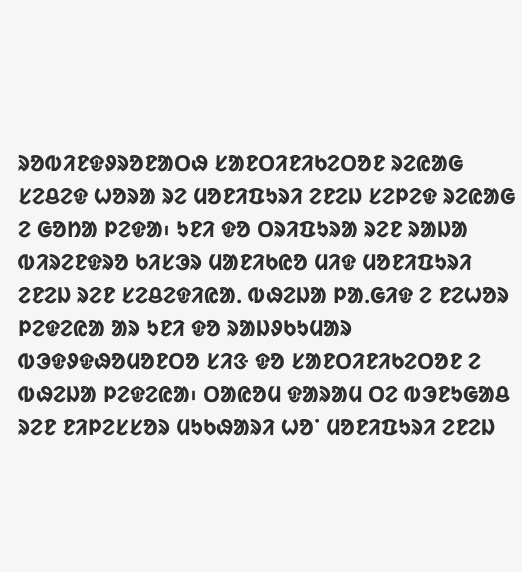ᱨᱚᱵᱤᱱᱫᱽᱨᱚᱱᱟᱛᱷ ᱥᱟᱱᱛᱤᱱᱤᱠᱮᱛᱚᱱ ᱨᱮᱭᱟᱜ ᱥᱮᱪᱮᱫ ᱦᱚᱨᱟ ᱨᱮ ᱢᱚᱱᱤᱯᱩᱨᱤ ᱮᱱᱮᱡ ᱥᱮᱞᱮᱫ ᱨᱮᱭᱟᱜ ᱮ ᱜᱚᱴᱟ ᱞᱮᱫᱟ᱾ ᱩᱱᱤ ᱫᱚ ᱛᱨᱤᱯᱩᱨᱟ ᱨᱮᱱ ᱨᱟᱡᱟ ᱵᱤᱨᱮᱱᱫᱨᱚ ᱠᱤᱥᱳᱨ ᱢᱟᱱᱤᱠᱭᱚ ᱢᱤᱫ ᱢᱚᱱᱤᱯᱩᱨᱤ ᱮᱱᱮᱡ ᱨᱮᱱ ᱥᱮᱪᱮᱫᱤᱭᱟᱹ ᱵᱷᱮᱡᱟ ᱞᱟᱹᱜᱤᱫ ᱮ ᱱᱮᱦᱚᱨ ᱞᱮᱫᱮᱭᱟ ᱟᱨ ᱩᱱᱤ ᱫᱚ ᱨᱟᱡᱽᱠᱩᱢᱟᱨ ᱵᱳᱫᱽᱫᱷᱚᱢᱚᱱᱛᱚ ᱥᱤᱝ ᱫᱚ ᱥᱟᱱᱛᱤᱱᱤᱠᱮᱛᱚᱱ ᱮ ᱵᱷᱮᱡᱟ ᱞᱮᱫᱮᱭᱟ᱾ ᱛᱟᱭᱚᱢ ᱫᱟᱨᱟᱢ ᱛᱮ ᱵᱳᱱᱩᱜᱟᱪ ᱨᱮᱱ ᱱᱤᱞᱮᱥᱥᱚᱨ ᱢᱩᱠᱷᱟᱨᱤ ᱦᱚᱸ ᱢᱚᱱᱤᱯᱩᱨᱤ ᱮᱱᱮᱡ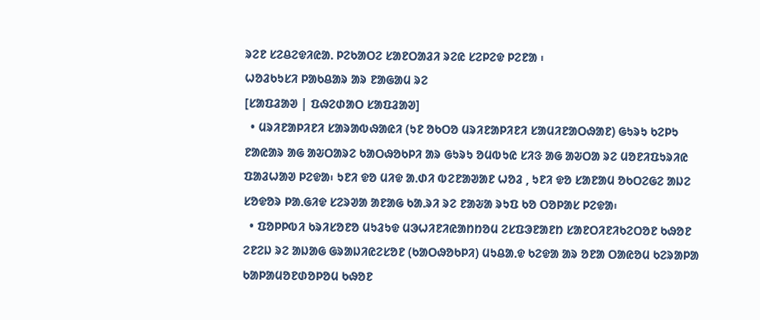ᱨᱮᱱ ᱥᱮᱪᱮᱫᱤᱭᱟᱹ ᱞᱮᱠᱟᱛᱮ ᱥᱟᱱᱛᱟᱲᱤ ᱨᱮᱭ ᱥᱮᱞᱮᱫ ᱞᱮᱱᱟ ᱾
ᱦᱚᱲᱠᱩᱥᱤ ᱞᱟᱠᱪᱟᱨ ᱟᱨ ᱱᱟᱜᱟᱢ ᱨᱮ
[ᱥᱟᱯᱲᱟᱣ | ᱯᱷᱮᱰᱟᱛ ᱥᱟᱯᱲᱟᱣ]
  • ᱢᱨᱤᱱᱟᱞᱤᱱᱤ ᱥᱟᱨᱟᱵᱷᱟᱭᱤ (ᱩᱱ ᱚᱠᱛᱚ ᱢᱨᱤᱱᱟᱞᱤᱱᱤ ᱥᱟᱢᱤᱱᱟᱛᱷᱟᱱ) ᱜᱩᱨᱩ ᱠᱮᱞᱩ ᱱᱟᱭᱟᱨ ᱟᱜ ᱟᱶᱛᱟᱨᱮ ᱠᱟᱛᱷᱚᱠᱞᱤ ᱟᱨ ᱜᱩᱨᱩ ᱚᱢᱵᱩᱭ ᱥᱤᱝ ᱟᱜ ᱟᱶᱛᱟ ᱨᱮ ᱢᱚᱱᱤᱯᱩᱨᱤᱭ ᱯᱟᱲᱦᱟᱣ ᱞᱮᱫᱟ᱾ ᱩᱱᱤ ᱫᱚ ᱢᱤᱫ ᱟᱹᱰᱤ ᱵᱮᱱᱟᱣᱟᱱ ᱦᱚᱲ , ᱩᱱᱤ ᱫᱚ ᱥᱟᱱᱟᱢ ᱚᱠᱛᱮᱜᱮ ᱟᱡᱮ ᱥᱚᱫᱚᱨ ᱞᱟᱹᱜᱤᱫ ᱥᱮᱨᱣᱟ ᱟᱱᱟᱜ ᱠᱟᱹᱨᱤ ᱨᱮ ᱱᱟᱶᱟ ᱨᱩᱯ ᱠᱚ ᱛᱚᱞᱟᱥ ᱞᱮᱫᱟ᱾
  • ᱯᱚᱞᱞᱵᱤ ᱠᱨᱤᱥᱚᱱᱚ ᱢᱩᱲᱩᱫ ᱢᱳᱦᱤᱱᱤᱭᱟᱴᱴᱚᱢ ᱮᱥᱯᱳᱱᱟᱱᱴ ᱥᱟᱱᱛᱤᱱᱤᱠᱮᱛᱚᱱ ᱠᱷᱚᱱ ᱮᱱᱮᱡ ᱨᱮ ᱟᱡᱟᱜ ᱜᱨᱟᱡᱤᱭᱮᱥᱚᱱ (ᱠᱟᱛᱷᱚᱠᱞᱤ) ᱢᱩᱪᱟᱹᱫ ᱠᱮᱫᱟ ᱟᱨ ᱚᱱᱟ ᱛᱟᱭᱚᱢ ᱠᱮᱨᱟᱞᱟ ᱠᱟᱞᱟᱢᱚᱱᱰᱚᱞᱚᱢ ᱠᱷᱚᱱ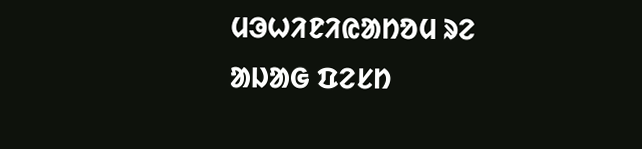ᱢᱳᱦᱤᱱᱤᱭᱟᱴᱚᱢ ᱨᱮ ᱟᱡᱟᱜ ᱯᱮᱥᱴ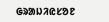ᱜᱨᱟᱡᱤᱭᱥᱚᱱ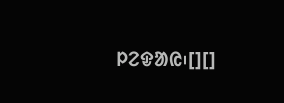ᱞᱮᱫᱟᱭ᱾[][]